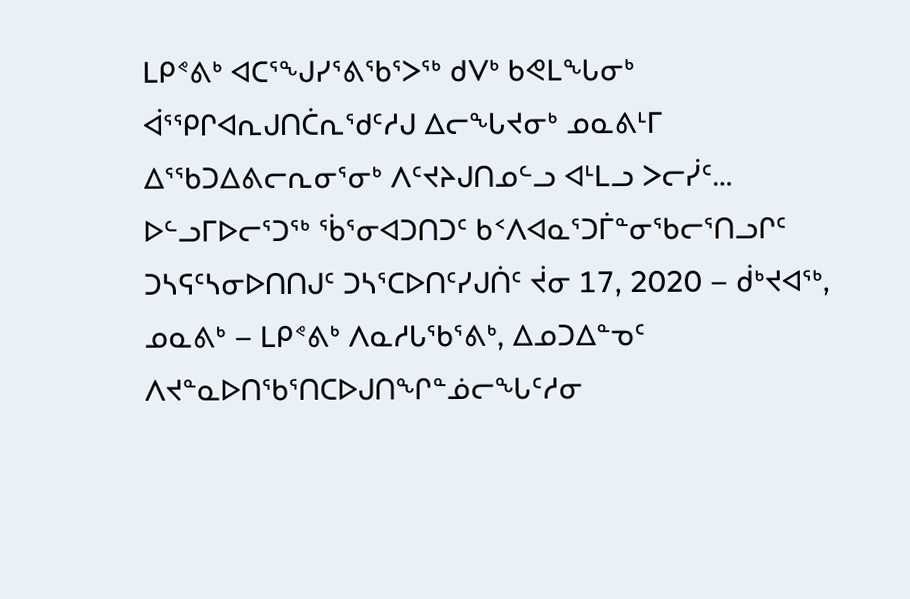ᒪᑭᕝᕕᒃ ᐊᑕᕐᖑᓯᕐᕕᖃᕐᐳᖅ ᑯᐯᒃ ᑲᕙᒪᖓᓂᒃ ᐋᕐᕿᒋᐊᕆᒍᑎᑖᕆᖁᑦᓱᒍ ᐃᓕᖓᔪᓂᒃ ᓄᓇᕕᒻᒥ ᐃᕐᖃᑐᐃᕕᓕᕆᓂᕐᓂᒃ ᐱᑦᔪᔨᒍᑎᓄᓪᓗ ᐊᒻᒪᓗ ᐳᓕᓰᑦ… ᐅᓪᓗᒥᐅᓕᕐᑐᖅ ᖄᕐᓂᐊᑐᑎᑐᑦ ᑲᑉᐱᐊᓇᕐᑐᒦᓐᓂᖃᓕᕐᑎᓗᒋᑦ
ᑐᓴᕋᑦᓴᓂᐅᑎᑎᒍᑦ ᑐᓴᕐᑕᐅᑎᑦᓯᒍᑏᑦ ᔫᓂ 17, 2020 – ᑰᒃᔪᐊᖅ, ᓄᓇᕕᒃ – ᒪᑭᕝᕕᒃ ᐱᓇᓱᒐᖃᕐᕕᒃ, ᐃᓄᑐᐃᓐᓀᑦ ᐱᔪᓐᓇᐅᑎᖃᕐᑎᑕᐅᒍᑎᖏᓐᓅᓕᖓᑦᓱᓂ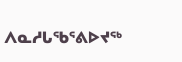ᐱᓇᓱᒐᖃᕐᕕᐅᔪᖅ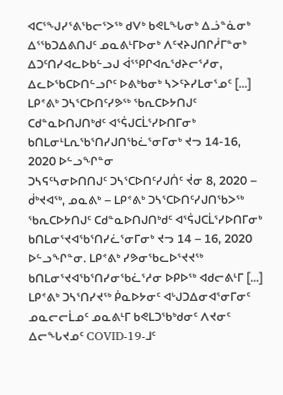ᐊᑕᕐᖑᓯᕐᕕᖃᓕᕐᐳᖅ ᑯᐯᒃ ᑲᕙᒪᖓᓂᒃ ᐃᓘᓐᓈᓂᒃ ᐃᕐᖃᑐᐃᕕᑎᒍᑦ ᓄᓇᕕᒻᒥᐅᓂᒃ ᐱᑦᔪᔨᒍᑎᒋᓲᒥᓐᓂᒃ ᐃᑐᑦᑎᓯᐊᓚᐅᑲᓪᓗᒍ ᐋᕐᕿᒋᐊᕆᖁᔨᓕᕐᓱᓂ, ᐃᓚᐅᖃᑕᐅᑎᓪᓗᒋᑦ ᐅᕕᒃᑲᓂᒃ ᓴᐳᑦᔨᓯᒪᓂᕐᓄᑦ […]
ᒪᑭᕝᕕᒃ ᑐᓴᕐᑕᐅᑎᑦᓯᕗᖅ ᖃᕆᑕᐅᔭᑎᒍᑦ ᑕᑯᓐᓇᐅᑎᒍᑎᒃᑯᑦ ᐊᕐᕌᒍᑕᒫᕐᓯᐅᑎᒥᓂᒃ ᑲᑎᒪᓂᒻᒪᕆᖃᕐᑎᓯᒍᑎᖃᓛᕐᓂᒥᓂᒃ ᔪᓓ 14-16, 2020 ᐅᓪᓗᖏᓐᓂ
ᑐᓴᕋᑦᓴᓂᐅᑎᑎᒍᑦ ᑐᓴᕐᑕᐅᑎᑦᓯᒍᑏᑦ ᔫᓂ 8, 2020 – ᑰᒃᔪᐊᖅ, ᓄᓇᕕᒃ – ᒪᑭᕝᕕᒃ ᑐᓴᕐᑕᐅᑎᑦᓯᒍᑎᖃᐳᖅ ᖃᕆᑕᐅᔭᑎᒍᑦ ᑕᑯᓐᓇᐅᑎᒍᑎᒃᑯᑦ ᐊᕐᕌᒍᑕᒫᕐᓯᐅᑎᒥᓂᒃ ᑲᑎᒪᓂᕐᔪᐊᖃᕐᑎᓯᓛᕐᓂᒥᓂᒃ ᔪᓓ 14 – 16, 2020 ᐅᓪᓗᖏᓐᓂ. ᒪᑭᕝᕕᒃ ᓯᕗᓂᖃᓚᐅᕐᔪᔪᖅ ᑲᑎᒪᓂᕐᔪᐊᖃᕐᑎᓯᓂᖃᓛᕐᓱᓂ ᐅᑭᐅᖅ ᐊᑯᓕᕕᒻᒥ […]
ᒪᑭᕝᕕᒃ ᑐᓴᕐᑎᓯᔪᖅ ᑮᓇᐅᔭᓂᑦ ᐊᒡᒍᑐᐃᓂᐊᕐᓂᒥᓂᑦ ᓄᓇᓕᓕᒫᓄᑦ ᓄᓇᕕᒻᒥ ᑲᕙᒪᑐᖃᒃᑯᓂᑦ ᐱᔪᓂᑦ ᐃᓕᖓᔪᓄᑦ COVID-19-ᒧᑦ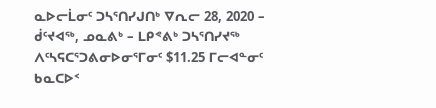ᓇᐅᓕᒫᓂᑦ ᑐᓴᕐᑎᓯᒍᑎᒃ ᐁᕆᓕ 28, 2020 – ᑰᑦᔪᐊᖅ, ᓄᓇᕕᒃ – ᒪᑭᕝᕕᒃ ᑐᓴᕐᑎᓯᔪᖅ ᐱᑦᓴᕋᑕᕐᑐᕕᓂᐅᓂᕐᒥᓂᑦ $11.25 ᒥᓕᐊᓐᓂᑦ ᑲᓇᑕᐅᑉ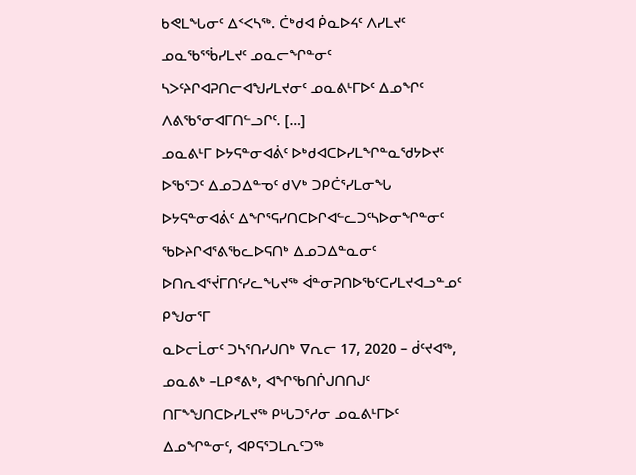ᑲᕙᒪᖓᓂᑦ ᐃᑉᐸᓴᖅ. ᑖᒃᑯᐊ ᑮᓇᐅᔦᑦ ᐱᓯᒪᔪᑦ ᓄᓇᖃᕐᖄᓯᒪᔪᑦ ᓄᓇᓕᖏᓐᓂᑦ ᓴᐳᑦᔨᒋᐊᕈᑎᓕᐊᖑᓯᒪᔪᓂᑦ ᓄᓇᕕᒻᒥᐅᑦ ᐃᓄᖏᑦ ᐱᕕᖃᕐᓂᐊᒥᑎᓪᓗᒋᑦ. […]
ᓄᓇᕕᒻᒥ ᐅᔭᕋᓐᓂᐊᕖᑦ ᐅᒃᑯᐊᑕᐅᓯᒪᖏᓐᓇᖁᔭᐅᔪᑦ ᐅᖃᕐᑐᑦ ᐃᓄᑐᐃᓐᓀᑦ ᑯᐯᒃ ᑐᑭᑖᕐᓯᒪᓂᖓ ᐅᔭᕋᓐᓂᐊᕖᑦ ᐃᖏᕐᕋᓯᑎᑕᐅᒋᐊᓪᓚᑐᑦᓴᐅᓂᖏᓐᓂᑦ ᖃᐅᔨᒋᐊᕐᕕᖃᓚᐅᕋᑎᒃ ᐃᓄᑐᐃᓐᓇᓂᑦ ᐅᑎᕆᐊᕐᔫᒥᑎᑦᓯᓚᖓᔪᖅ ᐋᓐᓂᕈᑎᐅᖃᑦᑕᓯᒪᔪᐊᓗᓐᓄᑦ ᑭᖑᓂᕐᒥ
ᓇᐅᓕᒫᓂᑦ ᑐᓴᕐᑎᓯᒍᑎᒃ ᐁᕆᓕ 17, 2020 – ᑰᑦᔪᐊᖅ, ᓄᓇᕕᒃ –ᒪᑭᕝᕕᒃ, ᐊᖏᖃᑎᒌᒍᑎᑎᒍᑦ ᑎᒥᖕᖑᑎᑕᐅᓯᒪᔪᖅ ᑭᒡᒐᑐᕐᓱᓂ ᓄᓇᕕᒻᒥᐅᑦ ᐃᓄᖏᓐᓂᑦ, ᐊᑭᕋᕐᑐᒪᕆᑦᑐᖅ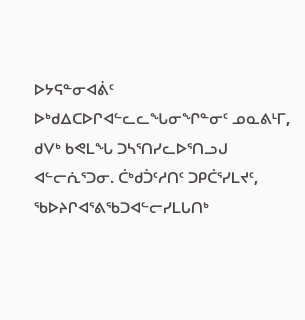ᐅᔭᕋᓐᓂᐊᕖᑦ ᐅᒃᑯᐃᑕᐅᒋᐊᓪᓚᓚᖓᓂᖏᓐᓂᑦ ᓄᓇᕕᒻᒥ, ᑯᐯᒃ ᑲᕙᒪᖓ ᑐᓴᕐᑎᓯᓚᐅᕐᑎᓗᒍ ᐊᓪᓕᕇᕐᑐᓂ. ᑖᒃᑯᑑᑦᓱᑎᑦ ᑐᑭᑖᕐᓯᒪᔪᑦ, ᖃᐅᔨᒋᐊᕐᕕᖃᑐᐊᓪᓕᓯᒪᒐᑎᒃ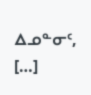ᐃᓄᓐᓂᑦ, […]